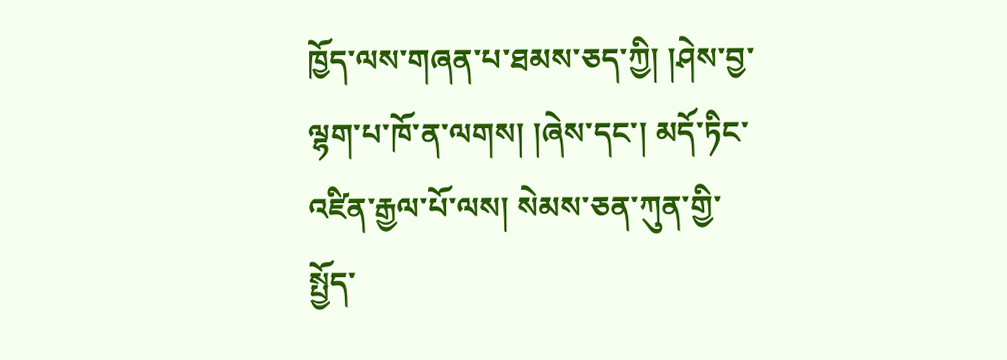ཁྱོད་ལས་གཞན་པ་ཐམས་ཅད་ཀྱི། །ཤེས་བྱ་ལྷག་པ་ཁོ་ན་ལགས། །ཞེས་དང་། མདོ་ཏིང་འཛིན་རྒྱལ་པོ་ལས། སེམས་ཅན་ཀུན་གྱི་སྤྱོད་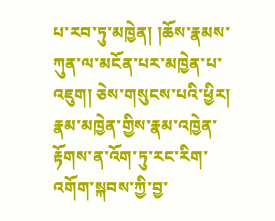པ་རབ་ཏུ་མཁྱེན། །ཆོས་རྣམས་ཀུན་ལ་མངོན་པར་མཁྱེན་པ་འཇུག། ཅེས་གསུངས་པའི་ཕྱིར། རྣམ་མཁྱེན་གྱིས་རྣམ་འཁྱེན་རྟོགས་ན་འོག་ཏུ་རང་རིག་འགོག་སྐབས་ཀྱི་བྱ་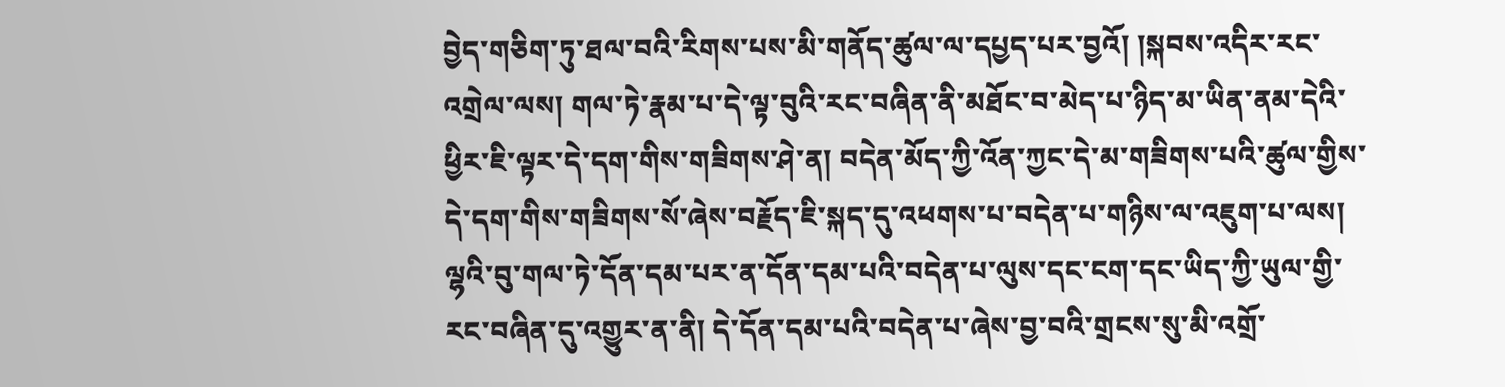བྱེད་གཅིག་ཏུ་ཐལ་བའི་རིགས་པས་མི་གནོད་ཚུལ་ལ་དཔྱད་པར་བྱའོ། །སྐབས་འདིར་རང་འགྲེལ་ལས། གལ་ཏེ་རྣམ་པ་དེ་ལྟ་བུའི་རང་བཞིན་ནི་མཐོང་བ་མེད་པ་ཉིད་མ་ཡིན་ནམ་དེའི་ཕྱིར་ཇི་ལྟར་དེ་དག་གིས་གཟིགས་ཤེ་ན། བདེན་མོད་ཀྱི་འོན་ཀྱང་དེ་མ་གཟིགས་པའི་ཚུལ་གྱིས་དེ་དག་གིས་གཟིགས་སོ་ཞེས་བརྗོད་ཇི་སྐད་དུ་འཕགས་པ་བདེན་པ་གཉིས་ལ་འཇུག་པ་ལས། ལྷའི་བུ་གལ་ཏེ་དོན་དམ་པར་ན་དོན་དམ་པའི་བདེན་པ་ལུས་དང་ངག་དང་ཡིད་ཀྱི་ཡུལ་གྱི་རང་བཞིན་དུ་འགྱུར་ན་ནི། དེ་དོན་དམ་པའི་བདེན་པ་ཞེས་བྱ་བའི་གྲངས་སུ་མི་འགྲོ་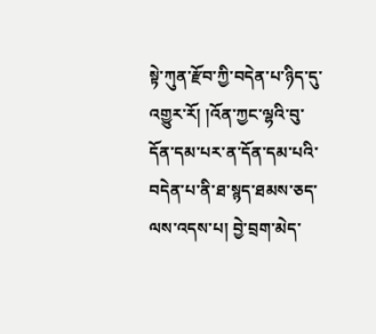སྟེ་ཀུན་རྫོབ་ཀྱི་བདེན་པ་ཉིད་དུ་འགྱུར་རོ། །འོན་ཀྱང་ལྷའི་བུ་དོན་དམ་པར་ན་དོན་དམ་པའི་བདེན་པ་ནི་ཐ་སྙད་ཐམས་ཅད་ལས་འདས་པ། བྱེ་བྲག་མེད་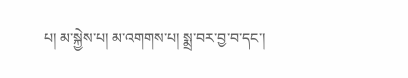པ། མ་སྐྱེས་པ། མ་འགགས་པ། སྨྲ་བར་བྱ་བ་དང་།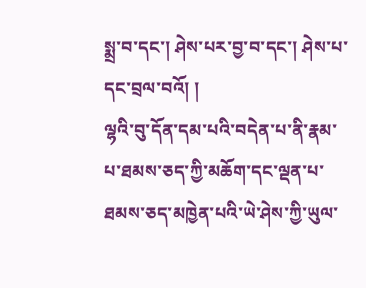སྨྲ་བ་དང་། ཤེས་པར་བྱ་བ་དང་། ཤེས་པ་དང་བྲལ་བའོ། །
ལྷའི་བུ་དོན་དམ་པའི་བདེན་པ་ནི་རྣམ་པ་ཐམས་ཅད་ཀྱི་མཆོག་དང་ལྡན་པ་ཐམས་ཅད་མཁྱེན་པའི་ཡེ་ཤེས་ཀྱི་ཡུལ་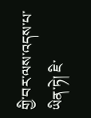གྱི་བར་ལས་འདས་པ་ཡིན་ཏེ། ཇི་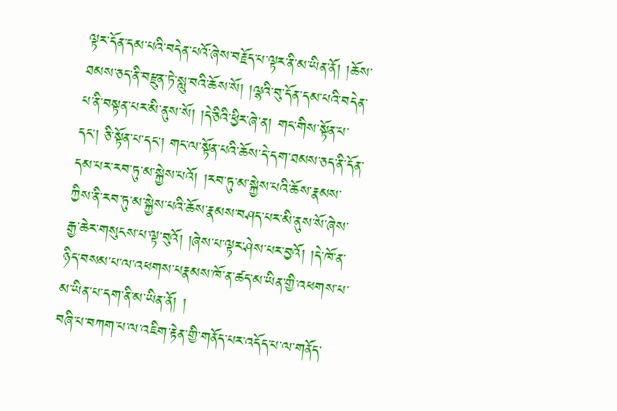ལྟར་དོན་དམ་པའི་བདེན་པའོ་ཞེས་བརྗོད་པ་ལྟར་ནི་མ་ཡིན་ནོ། །ཆོས་ཐམས་ཅད་ནི་བརྫུན་ཏེ་སླུ་བའི་ཆོས་སོ། །ལྷའི་བུ་དོན་དམ་པའི་བདེན་པ་ནི་བསྟན་པར་མི་ནུས་སོ། །དེ་ཅིའི་ཕྱིར་ཞེ་ན། གང་གིས་སྟོན་པ་དང་། ཅི་སྟོན་པ་དང་། གང་ལ་སྟོན་པའི་ཆོས་དེ་དག་ཐམས་ཅད་ནི་དོན་དམ་པར་རབ་ཏུ་མ་སྐྱེས་པའོ། །རབ་ཏུ་མ་སྐྱེས་པའི་ཆོས་རྣམས་ཀྱིས་ནི་རབ་ཏུ་མ་སྐྱེས་པའི་ཆོས་རྣམས་བཤད་པར་མི་ནུས་སོ་ཞེས་རྒྱ་ཆེར་གསུངས་པ་ལྟ་བུའོ། །ཞེས་པ་ལྟར་ཤེས་པར་བྱའོ། །དེ་ཁོ་ན་ཉིད་བསམ་པ་ལ་འཕགས་པརྣམས་ཁོ་ན་ཚད་མ་ཡིན་གྱི་འཕགས་པ་མ་ཡིན་པ་དག་ནི་མ་ཡིན་ནོ། །
བཞི་པ་བཀག་པ་ལ་འཇིག་རྟེན་གྱི་གནོད་པར་འདོད་པ་ལ་གནོད་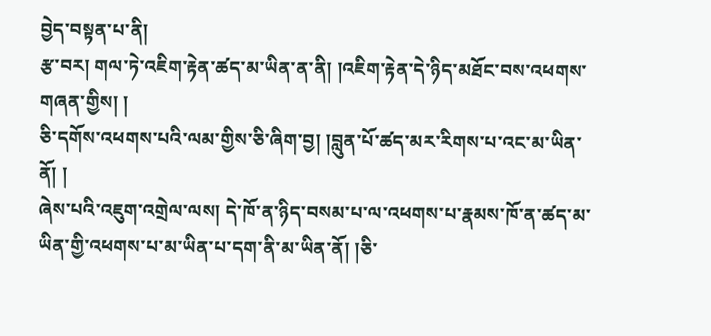བྱེད་བསྟན་པ་ནི།
རྩ་བར། གལ་ཏེ་འཇིག་རྟེན་ཚད་མ་ཡིན་ན་ནི། །འཇིག་རྟེན་དེ་ཉིད་མཐོང་བས་འཕགས་གཞན་གྱིས། །
ཅི་དགོས་འཕགས་པའི་ལམ་གྱིས་ཅི་ཞིག་བྱ། །བླུན་པོ་ཚད་མར་རིགས་པ་འང་མ་ཡིན་ནོ། །
ཞེས་པའི་འཇུག་འགྲེལ་ལས། དེ་ཁོ་ན་ཉིད་བསམ་པ་ལ་འཕགས་པ་རྣམས་ཁོ་ན་ཚད་མ་ཡིན་གྱི་འཕགས་པ་མ་ཡིན་པ་དག་ནི་མ་ཡིན་ནོ། །ཅི་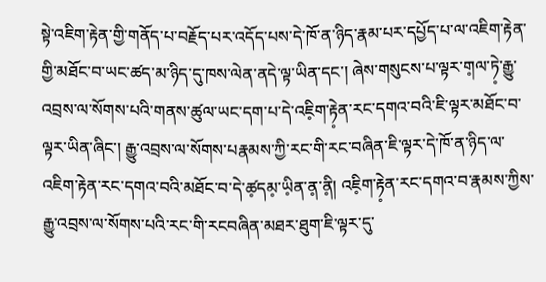སྟེ་འཇིག་རྟེན་གྱི་གནོད་པ་བརྗོད་པར་འདོད་པས་དེ་ཁོ་ན་ཉིད་རྣམ་པར་དཔྱོད་པ་ལ་འཇིག་རྟེན་གྱི་མཐོང་བ་ཡང་ཚད་མ་ཉིད་དུ་ཁས་ལེན་ནདེ་ལྟ་ཡིན་དང་། ཞེས་གསུངས་པ་ལྟར་ག༷ལ་ཏེ༷་རྒྱུ་འབྲས་ལ་སོགས་པའི་གནས་ཚུལ་ཡང་དག་པ་དེ་འཇི༷ག་རྟེ༷ན་རང་དགའ་བའི་ཇི་ལྟར་མཐོང་བ་ལྟར་ཡིན་ཞིང་། རྒྱུ་འབྲས་ལ་སོགས་པརྣམས་ཀྱི་རང་གི་རང་བཞིན་ཇི་ལྟར་དེ་ཁོ་ན་ཉིད་ལ་འཇིག་རྟེན་རང་དགའ་བའི་མཐོང་བ་དེ་ཚ༷དམ༷་ཡི༷ན་ན༷་ནི༷། འཇི༷ག་རྟེ༷ན་རང་དགའ་བ་རྣམས་ཀྱིས་རྒྱུ་འབྲས་ལ་སོགས་པའི་རང་གི་རངབཞིན་མཐར་ཐུག་ཇི་ལྟར་དུ་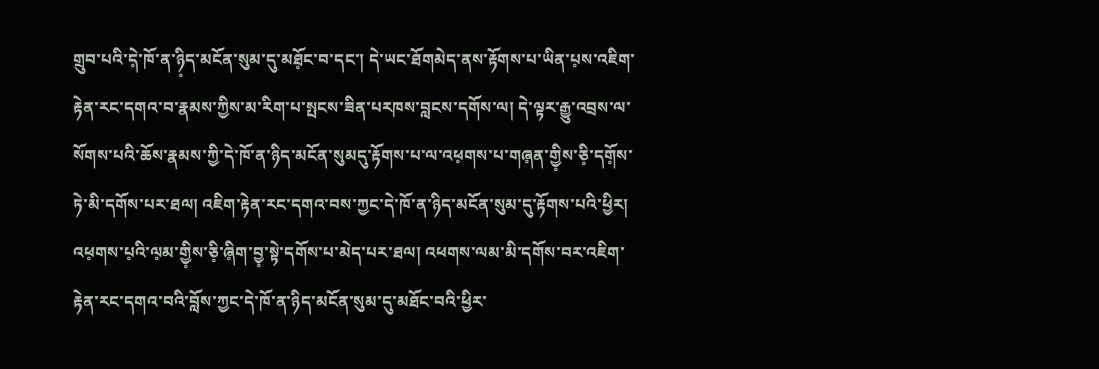གྲུབ་པའི་དེ༷་ཁོ་ན་ཉི༷ད་མངོན་སུམ་དུ་མཐོ༷ང་བ་དང་། དེ་ཡང་ཐོགམེད་ནས་རྟོགས་པ་ཡིན་པ༷ས་འཇིག་རྟེན་རང་དགའ་བ་རྣམས་ཀྱིས་མ་རིག་པ་སྤངས་ཟིན་པརཁས་བླངས་དགོས་ལ། དེ་ལྟར་རྒྱུ་འབྲས་ལ་སོགས་པའི་ཆོས་རྣམས་ཀྱི་དེ་ཁོ་ན་ཉིད་མངོན་སུམདུ་རྟོགས་པ་ལ་འཕ༷གས་པ་གཞ༷ན་གྱི༷ས་ཅི༷་དགོ༷ས་ཏེ་མི་དགོས་པར་ཐལ། འཇིག་རྟེན་རང་དགའ་བས་ཀྱང་དེ་ཁོ་ན་ཉིད་མངོན་སུམ་དུ་རྟོགས་པའི་ཕྱིར། འཕ༷གས་པ༷འི་ལ༷མ་གྱི༷ས་ཅི༷་ཞི༷ག་བྱ༷་སྟེ་དགོས་པ་མེད་པར་ཐལ། འཕགས་ལམ་མི་དགོས་བར་འཇིག་རྟེན་རང་དགའ་བའི་བློས་ཀྱང་དེ་ཁོ་ན་ཉིད་མངོན་སུམ་དུ་མཐོང་བའི་ཕྱིར་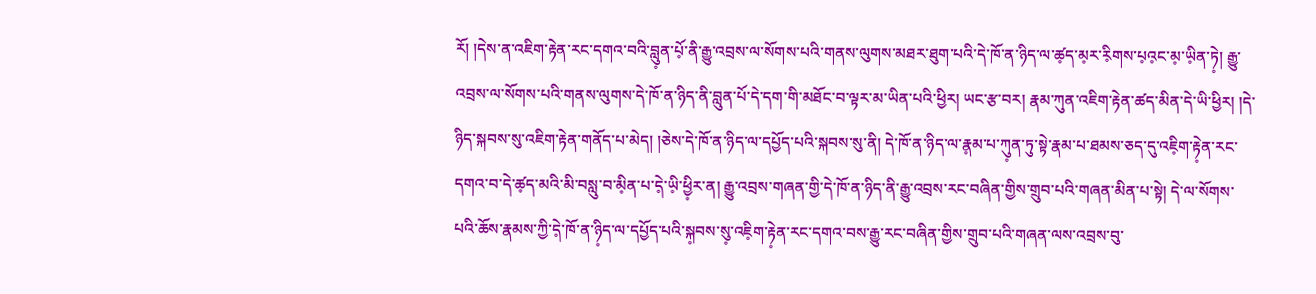རོ། །དེས་ན་འཇིག་རྟེན་རང་དགའ་བའི་བླུ༷ན་པོ༷་ནི་རྒྱུ་འབྲས་ལ་སོགས་པའི་གནས་ལུགས་མཐར་ཐུག་པའི་དེ་ཁོ་ན་ཉིད་ལ་ཚ༷ད་མ༷ར་རི༷གས་པ༷འ༷ང་མ༷་ཡི༷ན་ཏེ༷། རྒྱུ་འབྲས་ལ་སོགས་པའི་གནས་ལུགས་དེ་ཁོ་ན་ཉིད་ནི་བླུན་པོ་དེ་དག་གི་མཐོང་བ་ལྟར་མ་ཡིན་པའི་ཕྱིར། ཡང་རྩ་བར། རྣམ་ཀུན་འཇིག་རྟེན་ཚད་མིན་དེ་ཡི་ཕྱིར། །དེ་ཉིད་སྐབས་སུ་འཇིག་རྟེན་གནོད་པ་མེད། །ཅེས་དེ་ཁོ་ན་ཉིད་ལ་དཔྱོད་པའི་སྐབས་སུ་ནི། དེ་ཁོ་ན་ཉིད་ལ་རྣ༷མ་པ་ཀུ༷ན་ཏུ་སྟེ་རྣམ་པ་ཐམས་ཅད་དུ་འཇི༷ག་རྟེ༷ན་རང་དགའ་བ་དེ་ཚ༷ད་མའི་མི་བསླུ་བ་མི༷ན་པ་དེ༷་ཡི༷་ཕྱི༷ར་ན། རྒྱུ་འབྲས་གཞན་གྱི་དེ་ཁོ་ན་ཉིད་ནི་རྒྱུ་འབྲས་རང་བཞིན་གྱིས་གྲུབ་པའི་གཞན་མིན་པ་སྟེ། དེ་ལ་སོགས་པའི་ཆོས་རྣམས་ཀྱི་དེ༷་ཁོ་ན་ཉི༷ད་ལ་དཔྱོད་པའི་སྐ༷བས་སུ༷་འཇི༷ག་རྟེ༷ན་རང་དགའ་བས་རྒྱུ་རང་བཞིན་གྱིས་གྲུབ་པའི་གཞན་ལས་འབྲས་བུ་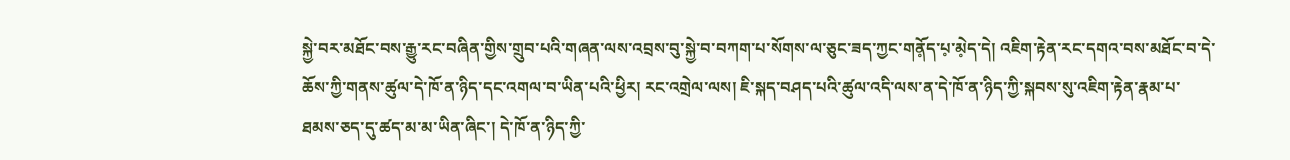སྐྱེ་བར་མཐོང་བས་རྒྱུ་རང་བཞིན་གྱིས་གྲུབ་པའི་གཞན་ལས་འབྲས་བུ་སྐྱེ་བ་བཀག་པ་སོགས་ལ་ཅུང་ཟད་ཀྱང་གནོ༷ད་པ༷་མེ༷ད་དེ། འཇིག་རྟེན་རང་དགའ་བས་མཐོང་བ་དེ་ཆོས་ཀྱི་གནས་ཚུལ་དེ་ཁོ་ན་ཉིད་དང་འགལ་བ་ཡིན་པའི་ཕྱིར། རང་འགྲེལ་ལས། ཇི་སྐད་བཤད་པའི་ཚུལ་འདི་ལས་ན་དེ་ཁོ་ན་ཉིད་ཀྱི་སྐབས་སུ་འཇིག་རྟེན་རྣམ་པ་ཐམས་ཅད་དུ་ཚད་མ་མ་ཡིན་ཞིང་། དེ་ཁོ་ན་ཉིད་ཀྱི་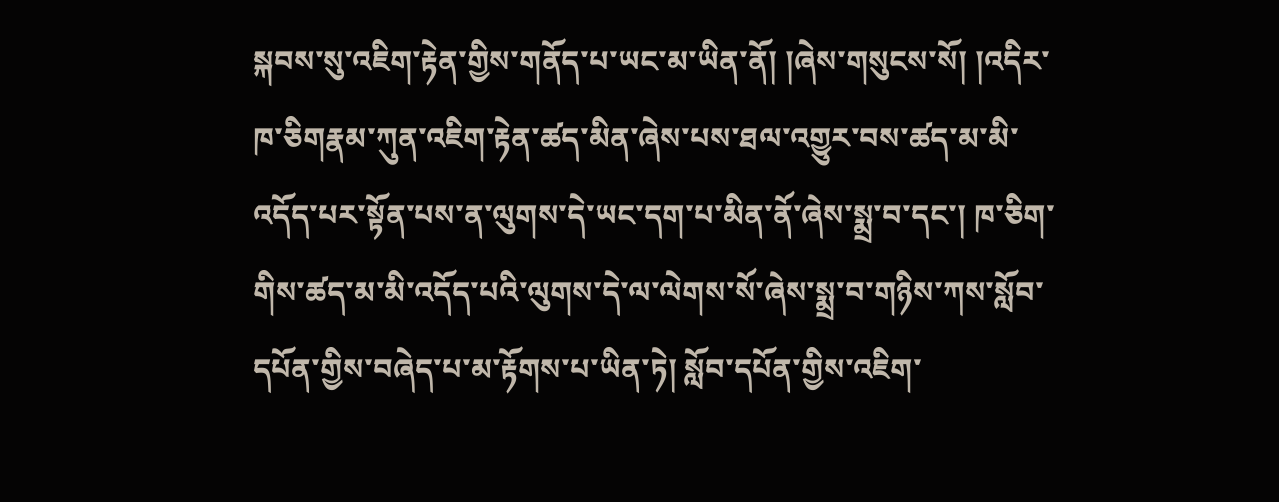སྐབས་སུ་འཇིག་རྟེན་གྱིས་གནོད་པ་ཡང་མ་ཡིན་ནོ། །ཞེས་གསུངས་སོ། །འདིར་ཁ་ཅིགརྣམ་ཀུན་འཇིག་རྟེན་ཚད་མིན་ཞེས་པས་ཐལ་འགྱུར་བས་ཚད་མ་མི་འདོད་པར་སྟོན་པས་ན་ལུགས་དེ་ཡང་དག་པ་མིན་ནོ་ཞེས་སྨྲ་བ་དང་། ཁ་ཅིག་གིས་ཚད་མ་མི་འདོད་པའི་ལུགས་དེ་ལ་ལེགས་སོ་ཞེས་སྨྲ་བ་གཉིས་ཀས་སློབ་དཔོན་གྱིས་བཞེད་པ་མ་རྟོགས་པ་ཡིན་ཏེ། སློབ་དཔོན་གྱིས་འཇིག་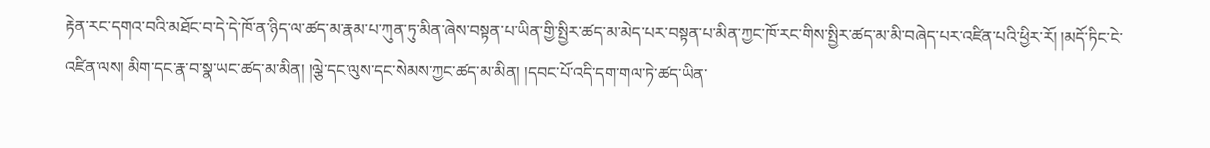རྟེན་རང་དགའ་བའི་མཐོང་བ་དེ་དེ་ཁོ་ན་ཉིད་ལ་ཚད་མ་རྣམ་པ་ཀུན་ཏུ་མིན་ཞེས་བསྟན་པ་ཡིན་གྱི་སྤྱིར་ཚད་མ་མེད་པར་བསྟན་པ་མིན་ཀྱང་ཁོ་རང་གིས་སྤྱིར་ཚད་མ་མི་བཞེད་པར་འཛིན་པའི་ཕྱིར་རོ། །མདོ་ཏིང་ངེ་འཛིན་ལས། མིག་དང་རྣ་བ་སྣ་ཡང་ཚད་མ་མིན། །ལྕེ་དང་ལུས་དང་སེམས་ཀྱང་ཚད་མ་མིན། །དབང་པོ་འདི་དག་གལ་ཏེ་ཚད་ཡིན་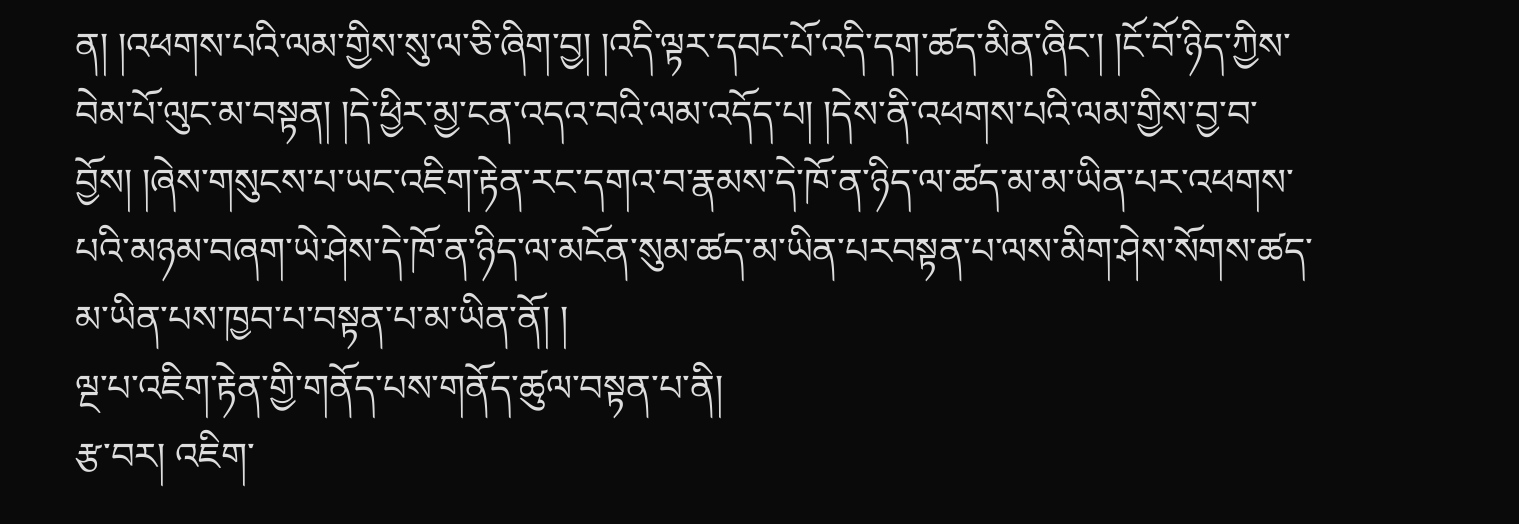ན། །འཕགས་པའི་ལམ་གྱིས་སུ་ལ་ཅི་ཞིག་བྱ། །འདི་ལྟར་དབང་པོ་འདི་དག་ཚད་མིན་ཞིང་། །ངོ་བོ་ཉིད་ཀྱིས་བེམ་པོ་ལུང་མ་བསྟན། །དེ་ཕྱིར་མྱ་ངན་འདའ་བའི་ལམ་འདོད་པ། །དེས་ནི་འཕགས་པའི་ལམ་གྱིས་བྱ་བ་བྱོས། །ཞེས་གསུངས་པ་ཡང་འཇིག་རྟེན་རང་དགའ་བ་རྣམས་དེ་ཁོ་ན་ཉིད་ལ་ཚད་མ་མ་ཡིན་པར་འཕགས་པའི་མཉམ་བཞག་ཡེ་ཤེས་དེ་ཁོ་ན་ཉིད་ལ་མངོན་སུམ་ཚད་མ་ཡིན་པརབསྟན་པ་ལས་མིག་ཤེས་སོགས་ཚད་མ་ཡིན་པས་ཁྱབ་པ་བསྟན་པ་མ་ཡིན་ནོ། །
ལྔ་པ་འཇིག་རྟེན་གྱི་གནོད་པས་གནོད་ཚུལ་བསྟན་པ་ནི།
རྩ་བར། འཇིག་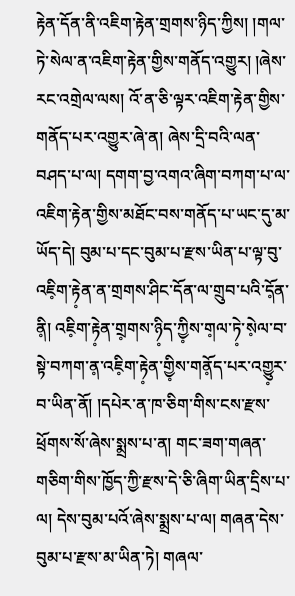རྟེན་དོན་ནི་འཇིག་རྟེན་གྲགས་ཉིད་ཀྱིས། །གལ་ཏེ་སེལ་ན་འཇིག་རྟེན་གྱིས་གནོད་འགྱུར། །ཞེས་རང་འགྲེལ་ལས། འོ་ན་ཅི་ལྟར་འཇིག་རྟེན་གྱིས་གནོད་པར་འགྱུར་ཞེ་ན། ཞེས་དྲི་བའི་ལན་བཤད་པ་ལ། དགག་བྱ་འགའ་ཞིག་བཀག་པ་ལ་འཇིག་རྟེན་གྱིས་མཐོང་བས་གནོད་པ་ཡང་དུ་མ་ཡོད་དེ། བུམ་པ་དང་བུམ་པ་རྫས་ཡིན་པ་ལྟ་བུ་འཇི༷ག་རྟེ༷ན་ན་གྲགས་ཤིང་དོན་ལ་གྲུབ་པའི་དོ༷ན་ནི༷། འཇི༷ག་རྟེ༷ན་གྲ༷གས་ཉི༷ད་ཀྱི༷ས་ག༷ལ་ཏེ༷་སེ༷ལ་བ་སྟེ་བཀག་ན༷་འཇི༷ག་རྟེ༷ན་གྱི༷ས་གནོ༷ད་པར་འགྱུ༷ར་བ་ཡིན་ནོ། །དཔེར་ན་ཁ་ཅིག་གིས་ངས་རྫས་ཕྲོགས་སོ་ཞེས་སྨྲས་པ་ན། གང་ཟག་གཞན་གཅིག་གིས་ཁྱོད་ཀྱི་རྫས་དེ་ཅི་ཞིག་ཡིན་དྲིས་པ་ལ། དེས་བུམ་པའོ་ཞེས་སྨྲས་པ་ལ། གཞན་དེས་བུམ་པ་རྫས་མ་ཡིན་ཏེ། གཞལ་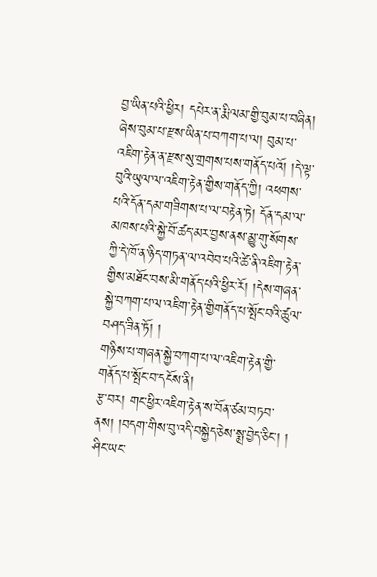བྱ་ཡིན་པའི་ཕྱིར། དཔེར་ན་རྨི་ལམ་གྱི་བུམ་པ་བཞིན། ཞེས་བུམ་པ་རྫས་ཡིན་པ་བཀག་པ་ལ། བུམ་པ་འཇིག་རྟེན་ན་རྫས་སུ་གྲགས་པས་གནོད་པའོ། །དེ་ལྟ་བུའི་ཡུལ་ལ་འཇིག་རྟེན་གྱིས་གནོད་ཀྱི། འཕགས་པའི་དོན་དམ་གཟིགས་པ་ལ་བརྟེན་ཏེ། དོན་དམ་ལ་མཁས་པའི་སྐྱེ་བོ་ཚད་མར་བྱས་ནས་མྱུ་གུ་སོགས་ཀྱི་དེ་ཁོ་ན་ཉིད་གཏན་ལ་འབེབ་པའི་ཚེ་ནི་འཇིག་རྟེན་གྱིས་མཐོང་བས་མི་གནོད་པའི་ཕྱིར་རོ། །དེས་གཞན་སྐྱེ་བཀག་པ་ལ་འཇིག་རྟེན་གྱིགནོད་པ་སྤོང་བའི་ཚུལ་བཤད་ཟིན་ཏོ། །
གཉིས་པ་གཞན་སྐྱེ་བཀག་པ་ལ་འཇིག་རྟེན་གྱི་གནོད་པ་སྤོང་བ་དངོས་ནི།
རྩ་བར། གང་ཕྱིར་འཇིག་རྟེན་ས་བོན་ཙམ་བཏབ་ནས། །བདག་གིས་བུ་འདི་བསྐྱེད་ཅེས་སྨྲ་བྱེད་ཅིང་། །
ཤིང་ཡང་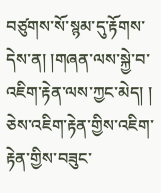བཙུགས་སོ་སྙམ་དུ་རྟོགས་དེས་ན། །གཞན་ལས་སྐྱེ་བ་འཇིག་རྟེན་ལས་ཀྱང་མེད། །
ཅེས་འཇིག་རྟེན་གྱིས་འཇིག་རྟེན་གྱིས་བཟུང་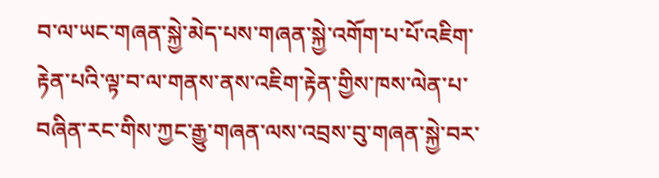བ་ལ་ཡང་གཞན་སྐྱེ་མེད་པས་གཞན་སྐྱེ་འགོག་པ་པོ་འཇིག་རྟེན་པའི་ལྟ་བ་ལ་གནས་ནས་འཇིག་རྟེན་གྱིས་ཁས་ལེན་པ་བཞིན་རང་གིས་ཀྱང་རྒྱུ་གཞན་ལས་འབྲས་བུ་གཞན་སྐྱེ་བར་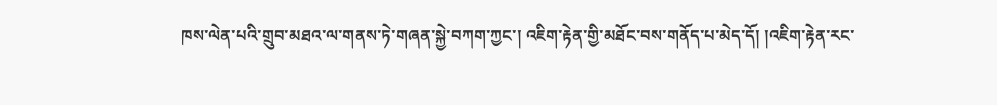ཁས་ལེན་པའི་གྲུབ་མཐའ་ལ་གནས་ཏེ་གཞན་སྐྱེ་བཀག་ཀྱང་། འཇིག་རྟེན་གྱི་མཐོང་བས་གནོད་པ་མེད་དོ། །འཇིག་རྟེན་རང་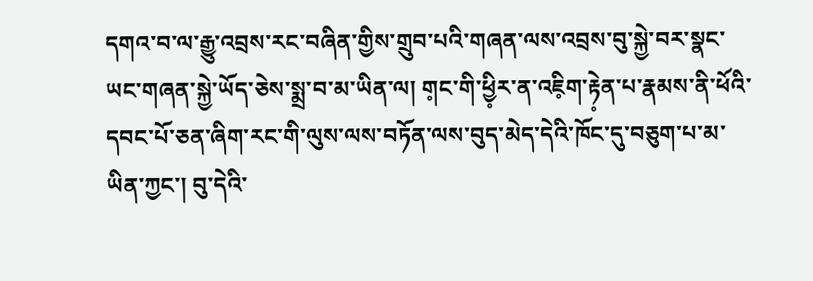དགའ་བ་ལ་རྒྱུ་འབྲས་རང་བཞིན་གྱིས་གྲུབ་པའི་གཞན་ལས་འབྲས་བུ་སྐྱེ་བར་སྣང་ཡང་གཞན་སྐྱེ་ཡོད་ཅེས་སྨྲ་བ་མ་ཡིན་ལ། ག༷ང་གི་ཕྱི༷ར་ན་འཇི༷ག་རྟེ༷ན་པ་རྣམས་ནི་ཕོའི་དབང་པོ་ཅན་ཞིག་རང་གི་ལུས་ལས་བཏོན་ལས་བུད་མེད་དེའི་ཁོང་དུ་བཅུག་པ་མ་ཡིན་ཀྱང་། བུ་དེའི་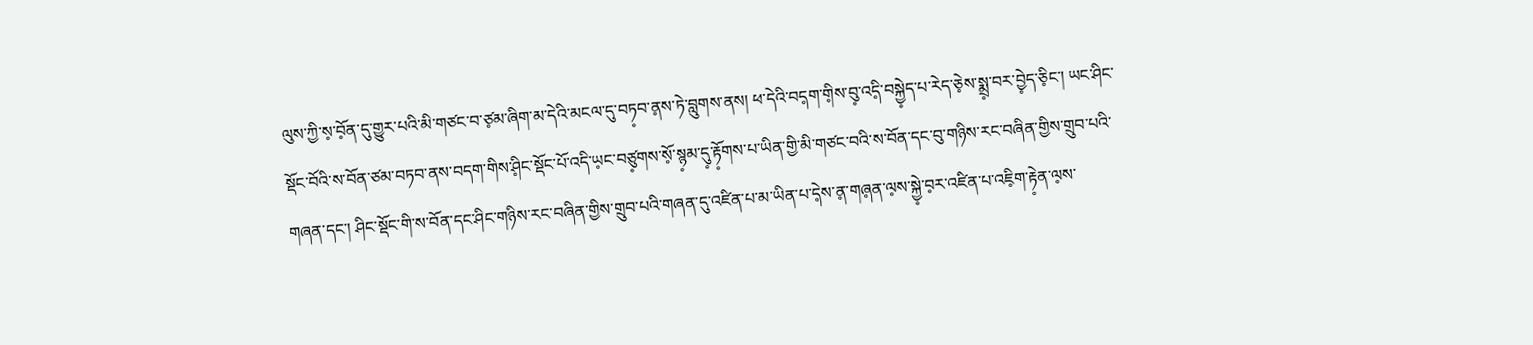ལུས་ཀྱི་ས༷་བོ༷ན་དུ་གྱུར་པའི་མི་གཙང་བ་ཙ༷མ་ཞིག་མ་དེའི་མངལ་དུ་བཏ༷བ་ན༷ས་ཏེ་བླུགས་ནས། ཕ་དེའི་བད༷ག་གི༷ས་བུ༷་འདི༷་བསྐྱེ༷ད་པ་རེད་ཅེ༷ས་སྨྲ༷་བར་བྱེ༷ད་ཅི༷ང་། ཡང་ཤིང་སྡོང་བོའི་ས་བོན་ཙམ་བཏབ་ནས་བདག་གིས་ཤི༷ང་སྡོང་པོ་འདི་ཡ༷ང་བཙུ༷གས་སོ༷་སྙ༷མ་དུ༷་རྟོ༷གས་པ་ཡིན་གྱི་མི་གཙང་བའི་ས་བོན་དང་བུ་གཉིས་རང་བཞིན་གྱིས་གྲུབ་པའི་གཞན་དང་། ཤིང་སྡོང་གི་ས་བོན་དང་ཤིང་གཉིས་རང་བཞིན་གྱིས་གྲུབ་པའི་གཞན་དུ་འཛིན་པ་མ་ཡིན་པ་དེ༷ས་ན༷་གཞ༷ན་ལ༷ས་སྐྱེ༷་བ༷ར་འཛིན་པ་འཇི༷ག་རྟེ༷ན་ལ༷ས་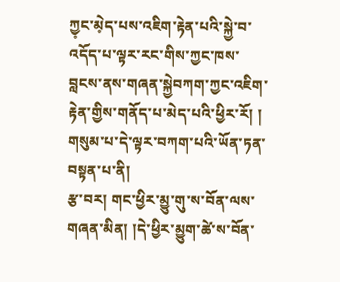ཀྱ༷ང་མེ༷ད་པས་འཇིག་རྟེན་པའི་སྐྱེ་བ་འདོད་པ་ལྟར་རང་གིས་ཀྱང་ཁས་བླངས་ནས་གཞན་སྐྱེབཀག་ཀྱང་འཇིག་རྟེན་གྱིས་གནོད་པ་མེད་པའི་ཕྱིར་རོ། །
གསུམ་པ་དེ་ལྟར་བཀག་པའི་ཡོན་ཏན་བསྟན་པ་ནི།
རྩ་བར། གང་ཕྱིར་མྱུ་གུ་ས་བོན་ལས་གཞན་མིན། །དེ་ཕྱིར་མྱུག་ཚེ་ས་བོན་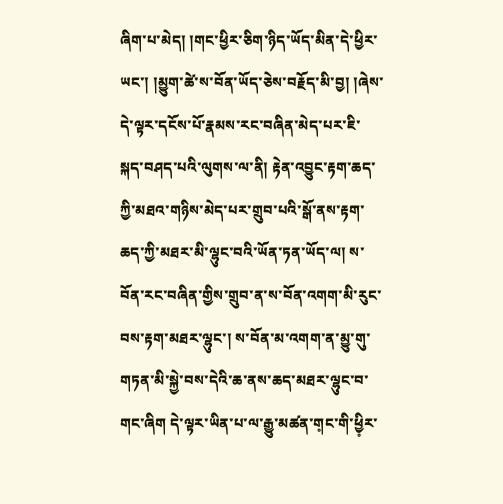ཞིག་པ་མེད། །གང་ཕྱིར་ཅིག་ཉིད་ཡོད་མིན་དེ་ཕྱིར་ཡང་། །མྱུག་ཚེ་ས་བོན་ཡོད་ཅེས་བརྗོད་མི་བྱ། །ཞེས་དེ་ལྟར་དངོས་པོ་རྣམས་རང་བཞིན་མེད་པར་ཇི་སྐད་བཤད་པའི་ལུགས་ལ་ནི། རྟེན་འབྱུང་རྟག་ཆད་ཀྱི་མཐའ་གཉིས་མེད་པར་གྲུབ་པའི་སྒོ་ནས་རྟག་ཆད་ཀྱི་མཐར་མི་ལྷུང་བའི་ཡོན་ཏན་ཡོད་ལ། ས་བོན་རང་བཞིན་གྱིས་གྲུབ་ན་ས་བོན་འགག་མི་རུང་བས་རྟག་མཐར་ལྷུང་། ས་བོན་མ་འགག་ན་མྱུ་གུ་གཏན་མི་སྐྱེ་བས་དེའི་ཆ་ནས་ཆད་མཐར་ལྷུང་བ་གང་ཞིག དེ་ལྟར་ཡིན་པ་ལ་རྒྱུ་མཚན་ག༷ང་གི་ཕྱི༷ར་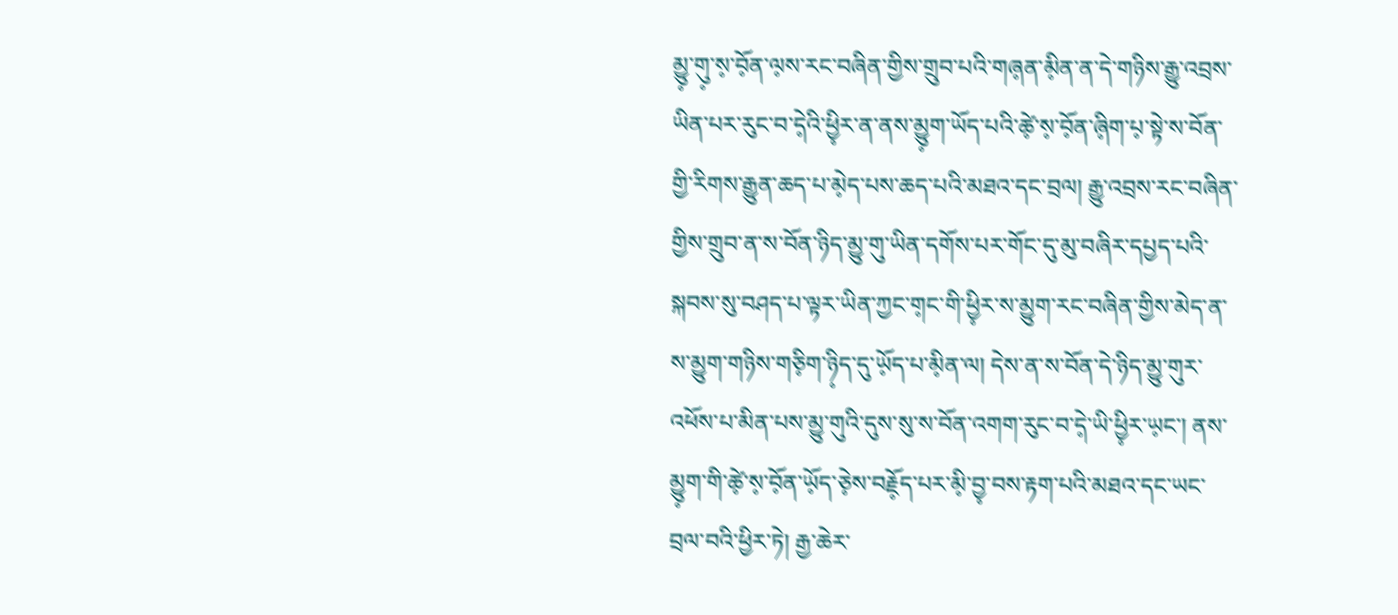མྱུ༷་གུ༷་ས༷་བོ༷ན་ལ༷ས་རང་བཞིན་གྱིས་གྲུབ་པའི་གཞ༷ན་མི༷ན་ན་དེ་གཉིས་རྒྱུ་འབྲས་ཡིན་པར་རུང་བ་དེ༷འི་ཕྱི༷ར་ན་ནས་མྱུ༷ག་ཡོད་པའི་ཚེ༷་ས༷་བོ༷ན་ཞི༷ག་པ༷་སྟེ་ས་བོན་གྱི་རིགས་རྒྱུན་ཆད་པ་མེ༷ད་པས་ཆད་པའི་མཐའ་དང་བྲལ། རྒྱུ་འབྲས་རང་བཞིན་གྱིས་གྲུབ་ན་ས་བོན་ཉིད་མྱུ་གུ་ཡིན་དགོས་པར་གོང་དུ་མུ་བཞིར་དཔྱད་པའི་སྐབས་སུ་བཤད་པ་ལྟར་ཡིན་ཀྱང་ག༷ང་གི་ཕྱི༷ར་ས་མྱུག་རང་བཞིན་གྱིས་མེད་ན་ས་མྱུག་གཉིས་གཅི༷ག་ཉི༷ད་དུ་ཡོ༷ད་པ་མི༷ན་ལ། དེས་ན་ས་བོན་དེ་ཉིད་མྱུ་གུར་འཕོས་པ་མིན་པས་མྱུ་གུའི་དུས་སུ་ས་བོན་འགག་རུང་བ་དེ༷་ཡི་ཕྱི༷ར་ཡ༷ང་། ནས་མྱུ༷ག་གི་ཚེ༷་ས༷་བོ༷ན་ཡོ༷ད་ཅེ༷ས་བརྗོ༷ད་པར་མི༷་བྱ༷་བས་རྟག་པའི་མཐའ་དང་ཡང་བྲལ་བའི་ཕྱིར་ཏེ། རྒྱ་ཆེར་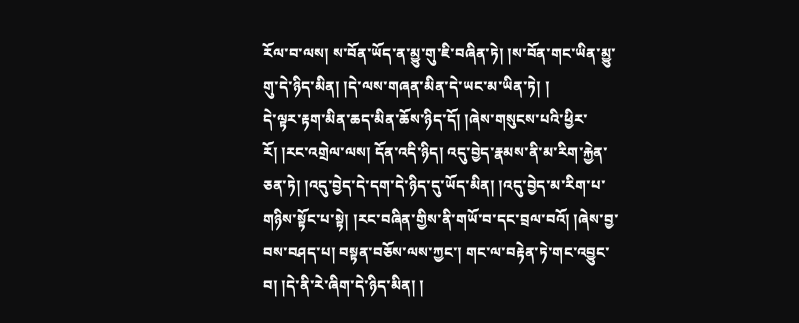རོལ་བ་ལས། ས་བོན་ཡོད་ན་མྱུ་གུ་ཇི་བཞིན་ཏེ། །ས་བོན་གང་ཡིན་མྱུ་གུ་དེ་ཉིད་མིན། །དེ་ལས་གཞན་མིན་དེ་ཡང་མ་ཡིན་ཏེ། །
དེ་ལྟར་རྟག་མིན་ཆད་མིན་ཆོས་ཉིད་དོ། །ཞེས་གསུངས་པའི་ཕྱིར་རོ། །རང་འགྲེལ་ལས། དོན་འདི་ཉིད། འདུ་བྱེད་རྣམས་ནི་མ་རིག་རྐྱེན་ཅན་ཏེ། །འདུ་བྱེད་དེ་དག་དེ་ཉིད་དུ་ཡོད་མིན། །འདུ་བྱེད་མ་རིག་པ་གཉིས་སྟོང་པ་སྟེ། །རང་བཞིན་གྱིས་ནི་གཡོ་བ་དང་བྲལ་བའོ། །ཞེས་བྱ་བས་བཤད་པ། བསྟན་བཅོས་ལས་ཀྱང་། གང་ལ་བརྟེན་ཏེ་གང་འབྱུང་བ། །དེ་ནི་རེ་ཞིག་དེ་ཉིད་མིན། །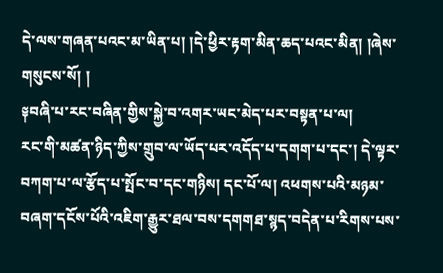དེ་ལས་གཞན་པའང་མ་ཡིན་པ། །དེ་ཕྱིར་རྟག་མིན་ཆད་པའང་མིན། །ཞེས་གསུངས་སོ། །
༈བཞི་པ་རང་བཞིན་གྱིས་སྐྱེ་བ་འགར་ཡང་མེད་པར་བསྟན་པ་ལ།
རང་གི་མཚན་ཉིད་ཀྱིས་གྲུབ་ལ་ཡོད་པར་འདོད་པ་དགག་པ་དང་། དེ་ལྟར་བཀག་པ་ལ་རྩོད་པ་སྤོང་བ་དང་གཉིས། དང་པོ་ལ། འཕགས་པའི་མཉམ་བཞག་དངོས་པོའི་འཇིག་རྒྱུར་ཐལ་བས་དགགཐ་སྙད་བདེན་པ་རིགས་པས་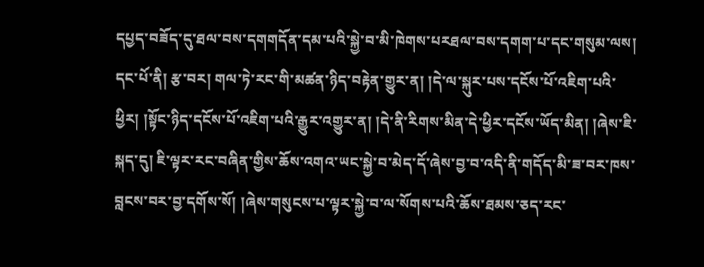དཔྱད་བཟོད་དུ་ཐལ་བས་དགགདོན་དམ་པའི་སྐྱེ་བ་མི་ཁེགས་པརཐལ་བས་དགག་པ་དང་གསུམ་ལས།
དང་པོ་ནི། རྩ་བར། གལ་ཏེ་རང་གི་མཚན་ཉིད་བརྟེན་གྱུར་ན། །དེ་ལ་སྐུར་པས་དངོས་པོ་འཇིག་པའི་ཕྱིར། །སྟོང་ཉིད་དངོས་པོ་འཇིག་པའི་རྒྱུར་འགྱུར་ན། །དེ་ནི་རིགས་མིན་དེ་ཕྱིར་དངོས་ཡོད་མིན། །ཞེས་ཇི་སྐད་དུ། ཇི་ལྟར་རང་བཞིན་གྱིས་ཆོས་འགའ་ཡང་སྐྱེ་བ་མེད་དོ་ཞེས་བྱ་བ་འདི་ནི་གདོད་མི་ཟ་བར་ཁས་བླངས་བར་བྱ་དགོས་སོ། །ཞེས་གསུངས་པ་ལྟར་སྐྱེ་བ་ལ་སོགས་པའི་ཆོས་ཐམས་ཅད་རང་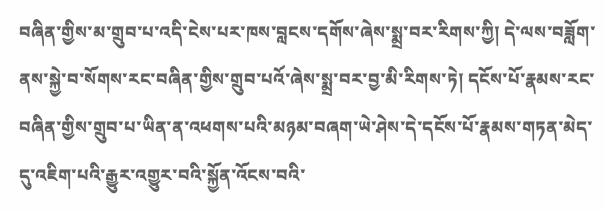བཞིན་གྱིས་མ་གྲུབ་པ་འདི་ངེས་པར་ཁས་བླངས་དགོས་ཞེས་སྨྲ་བར་རིགས་ཀྱི། དེ་ལས་བཟློག་ནས་སྐྱེ་བ་སོགས་རང་བཞིན་གྱིས་གྲུབ་པའོ་ཞེས་སྨྲ་བར་བྱ་མི་རིགས་ཏེ། དངོས་པོ་རྣམས་རང་བཞིན་གྱིས་གྲུབ་པ་ཡིན་ན་འཕགས་པའི་མཉམ་བཞག་ཡེ་ཤེས་དེ་དངོས་པོ་རྣམས་གཏན་མེད་དུ་འཇིག་པའི་རྒྱུར་འགྱུར་བའི་སྐྱོན་འོངས་བའི་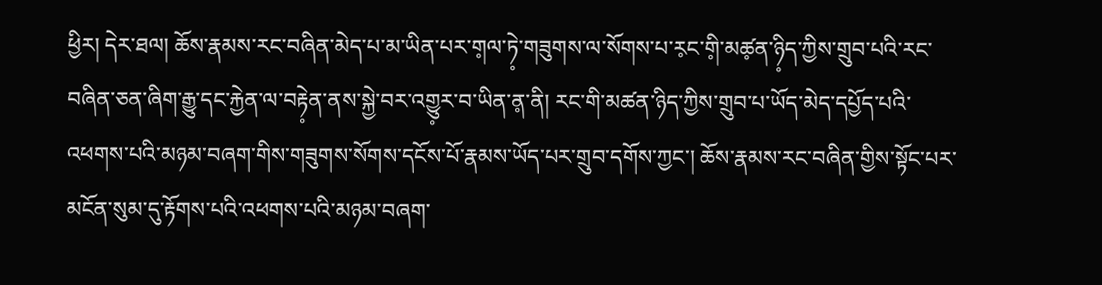ཕྱིར། དེར་ཐལ། ཆོས་རྣམས་རང་བཞིན་མེད་པ་མ་ཡིན་པར་ག༷ལ་ཏེ༷་གཟུགས་ལ་སོགས་པ་ར༷ང་གི༷་མཚ༷ན་ཉི༷ད་ཀྱིས་གྲུབ་པའི་རང་བཞིན་ཅན་ཞིག་རྒྱུ་དང་རྐྱེན་ལ་བརྟེ༷ན་ནས་སྐྱེ་བར་འགྱུ༷ར་བ་ཡིན་ན༷་ནི། རང་གི་མཚན་ཉིད་ཀྱིས་གྲུབ་པ་ཡོད་མེད་དཔྱོད་པའི་འཕགས་པའི་མཉམ་བཞག་གིས་གཟུགས་སོགས་དངོས་པོ་རྣམས་ཡོད་པར་གྲུབ་དགོས་ཀྱང་། ཆོས་རྣམས་རང་བཞིན་གྱིས་སྟོང་པར་མངོན་སུམ་དུ་རྟོགས་པའི་འཕགས་པའི་མཉམ་བཞག་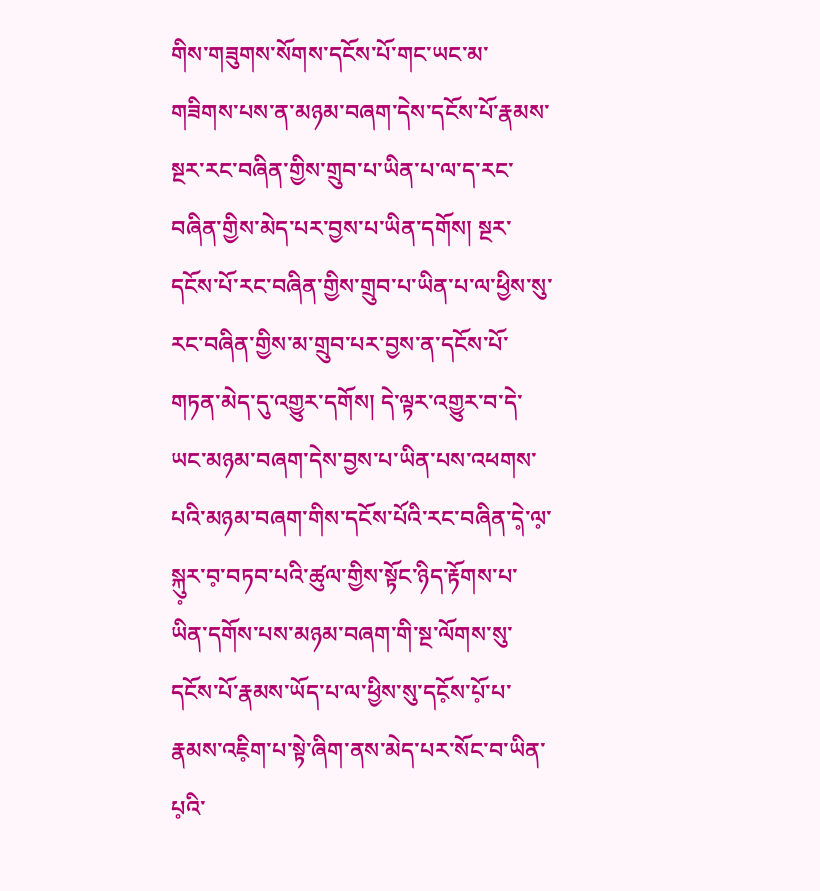གིས་གཟུགས་སོགས་དངོས་པོ་གང་ཡང་མ་གཟིགས་པས་ན་མཉམ་བཞག་དེས་དངོས་པོ་རྣམས་སྔར་རང་བཞིན་གྱིས་གྲུབ་པ་ཡིན་པ་ལ་ད་རང་བཞིན་གྱིས་མེད་པར་བྱས་པ་ཡིན་དགོས། སྔར་དངོས་པོ་རང་བཞིན་གྱིས་གྲུབ་པ་ཡིན་པ་ལ་ཕྱིས་སུ་རང་བཞིན་གྱིས་མ་གྲུབ་པར་བྱས་ན་དངོས་པོ་གཏན་མེད་དུ་འགྱུར་དགོས། དེ་ལྟར་འགྱུར་བ་དེ་ཡང་མཉམ་བཞག་དེས་བྱས་པ་ཡིན་པས་འཕགས་པའི་མཉམ་བཞག་གིས་དངོས་པོའི་རང་བཞིན་དེ༷་ལ༷་སྐུ༷ར་བ༷་བཏབ་པའི་ཚུལ་གྱིས་སྟོང་ཉིད་རྟོགས་པ་ཡིན་དགོས་པས་མཉམ་བཞག་གི་སྔ་ལོགས་སུ་དངོས་པོ་རྣམས་ཡོད་པ་ལ་ཕྱིས་སུ་དངོ༷ས་པོ༷་པ་རྣམས་འཇི༷ག་པ་སྟེ་ཞིག་ནས་མེད་པར་སོང་བ་ཡིན་པ༷འི་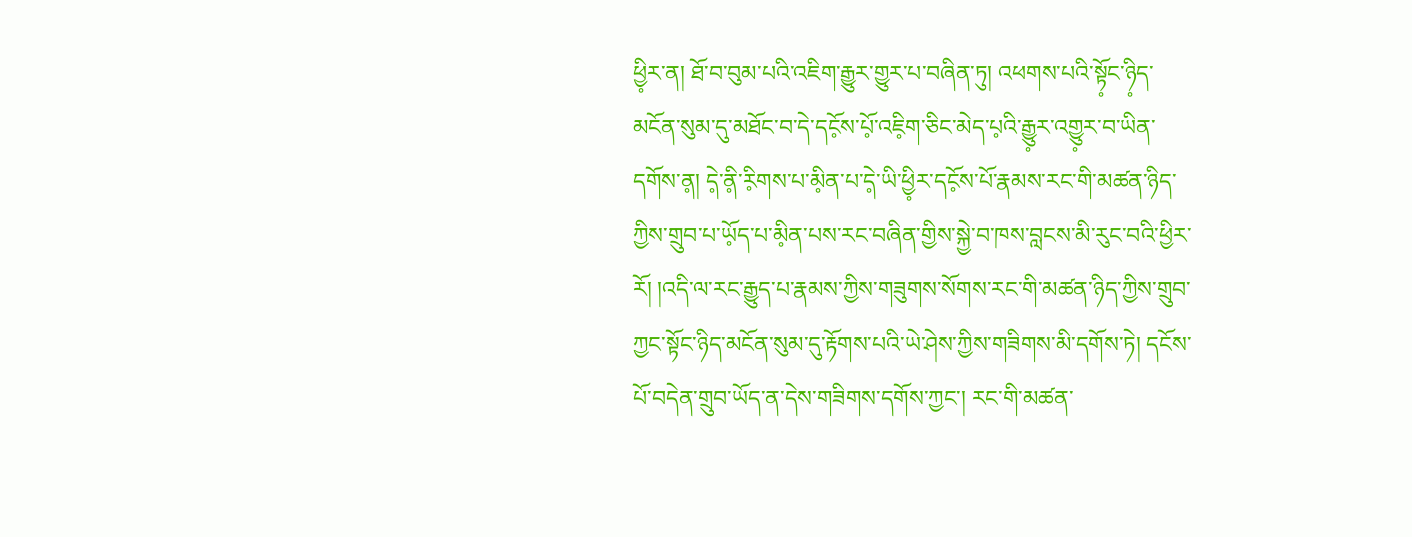ཕྱི༷ར་ན། ཐོ་བ་བུམ་པའི་འཇིག་རྒྱུར་གྱུར་པ་བཞིན་ཏུ། འཕགས་པའི་སྟོ༷ང་ཉི༷ད་མངོན་སུམ་དུ་མཐོང་བ་དེ་དངོ༷ས་པོ༷་འཇི༷ག་ཅིང་མེད་པ༷འི་རྒྱུ༷ར་འགྱུ༷ར་བ་ཡིན་དགོས་ན༷། དེ༷་ནི༷་རི༷གས་པ་མི༷ན་པ་དེ༷་ཡི་ཕྱི༷ར་དངོ༷ས་པོ་རྣམས་རང་གི་མཚན་ཉིད་ཀྱིས་གྲུབ་པ་ཡོ༷ད་པ་མི༷ན་པས་རང་བཞིན་གྱིས་སྐྱེ་བ་ཁས་བླངས་མི་རུང་བའི་ཕྱིར་རོ། །འདི་ལ་རང་རྒྱུད་པ་རྣམས་ཀྱིས་གཟུགས་སོགས་རང་གི་མཚན་ཉིད་ཀྱིས་གྲུབ་ཀྱང་སྟོང་ཉིད་མངོན་སུམ་དུ་རྟོགས་པའི་ཡེ་ཤེས་ཀྱིས་གཟིགས་མི་དགོས་ཏེ། དངོས་པོ་བདེན་གྲུབ་ཡོད་ན་དེས་གཟིགས་དགོས་ཀྱང་། རང་གི་མཚན་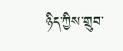ཉིད་ཀྱིས་གྲུབ་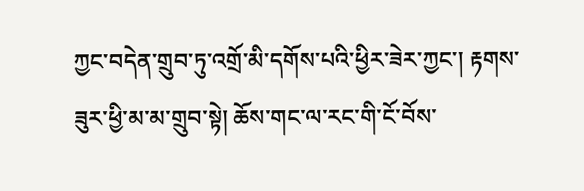ཀྱང་བདེན་གྲུབ་ཏུ་འགྲོ་མི་དགོས་པའི་ཕྱིར་ཟེར་ཀྱང་། རྟགས་ཟུར་ཕྱི་མ་མ་གྲུབ་སྟེ། ཆོས་གང་ལ་རང་གི་ངོ་བོས་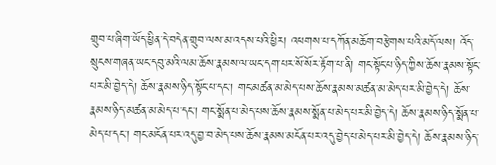གྲུབ་པ་ཞིག་ཡོད་ཕྱིན་དེ་བདེན་གྲུབ་ལས་མ་འདས་པའི་ཕྱིར། འཕགས་པ་དཀོན་མཆོག་བརྩེགས་པའི་མདོ་ལས། འོད་སྲུངས་གཞན་ཡང་དབུ་མའི་ལམ་ཆོས་རྣམས་ལ་ཡང་དག་པར་སོ་སོར་རྟོག་པ་ནི། གང་སྟོང་པ་ཉིད་ཀྱིས་ཆོས་རྣམས་སྟོང་པར་མི་བྱེད་དེ། ཆོས་རྣམས་ཉིད་སྟོང་པ་དང་། གང་མཚན་མ་མེད་པས་ཆོས་རྣམས་མཚན་མ་མེད་པར་མི་བྱེད་དེ། ཆོས་རྣམས་ཉིད་མཚན་མ་མེད་པ་དང་། གང་སྨོན་པ་མེད་པས་ཆོས་རྣམས་སྨོན་པ་མེད་པར་མི་བྱེད་དེ། ཆོས་རྣམས་ཉིད་སྨོན་པ་མེད་པ་དང་། གང་མངོན་པར་འདུ་བྱ་བ་མེད་པས་ཆོས་རྣམས་མངོན་པར་འདུ་བྱེད་པ་མེད་པར་མི་བྱེད་དེ། ཆོས་རྣམས་ཉིད་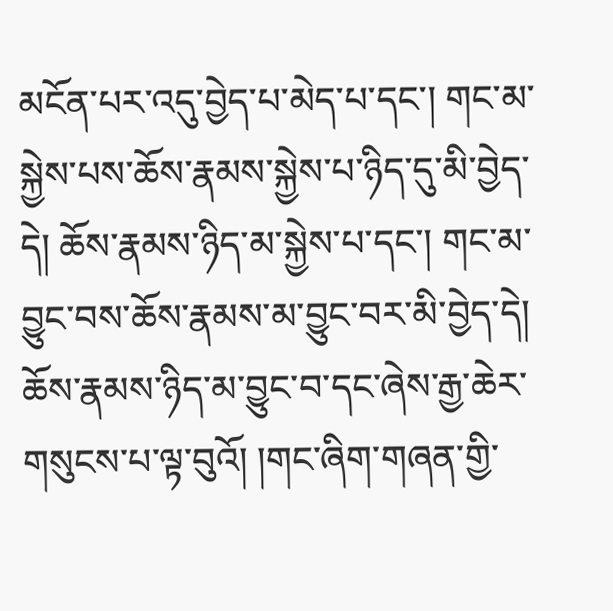མངོན་པར་འདུ་བྱེད་པ་མེད་པ་དང་། གང་མ་སྐྱེས་པས་ཆོས་རྣམས་སྐྱེས་པ་ཉིད་དུ་མི་བྱེད་དེ། ཆོས་རྣམས་ཉིད་མ་སྐྱེས་པ་དང་། གང་མ་བྱུང་བས་ཆོས་རྣམས་མ་བྱུང་བར་མི་བྱེད་དེ། ཆོས་རྣམས་ཉིད་མ་བྱུང་བ་དང་ཞེས་རྒྱ་ཆེར་གསུངས་པ་ལྟ་བུའོ། །གང་ཞིག་གཞན་གྱི་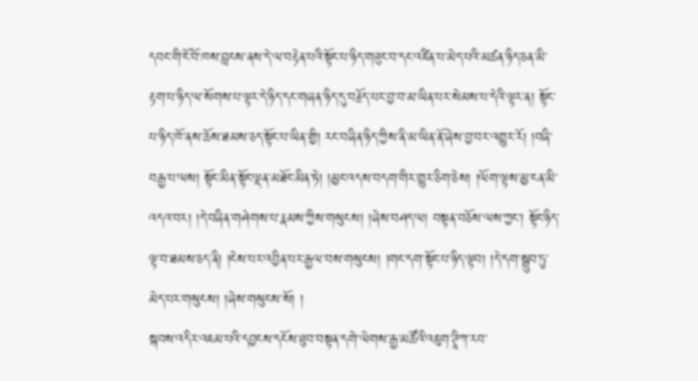དབང་གི་ངོ་བོ་ཁས་བླངས་ནས་དེ་ལ་བརྟེན་པའི་སྟོང་པ་ཉིད་གཟུང་བ་དང་འཛིན་པ་མེད་པའི་མཚན་ཉིད་ཅན་མི་རྟག་པ་ཉིད་ལ་སོགས་པ་ལྟར་དེ་ཉིད་དང་གཞན་ཉིད་དུ་བརྗོད་པར་བྱ་བ་མ་ཡིན་པར་སེམས་པ་དེའི་ལྟར་ན། སྟོང་པ་ཉིད་ཁོ་ནས་ཆོས་ཐམས་ཅད་སྟོང་པ་ཡིན་གྱི། རང་བཞིན་ཉིད་ཀྱིས་ནི་མ་ཡིན་ནོ་ཞེས་བྱ་བར་འགྱུར་རོ། །བཞི་བརྒྱ་པ་ལས། སྟོང་མིན་སྟོང་ལྡན་མཐོང་མིན་ཏེ། །མྱང་འདས་བདག་གིར་གྱུར་ཅིག་ཅེས། །ལོག་ལྟས་མྱ་ངན་མི་འདའ་བར། །དེ་བཞིན་གཤེགས་པ་རྣམས་ཀྱིས་གསུངས། །ཞེས་བཤད་ལ། བསྟན་བཅོས་ལས་ཀྱང་། སྟོང་ཉིད་ལྟ་བ་ཐམས་ཅད་ནི། །ངེས་པར་འབྱིན་པར་རྒྱལ་བས་གསུངས། །གང་དག་སྟོང་པ་ཉིད་ལྟབ། །དེ་དག་སྒྲུབ་ཏུ་མེད་པར་གསུངས། །ཞེས་གསུངས་སོ། །
སྐབས་འདིར་འཇམ་པའི་དབྱངས་དངོས་ཐུབ་བསྟན་དགེ་ལེགས་རྒྱ་མཚོའི་འཇུག་ཊཱིཀ་རབ་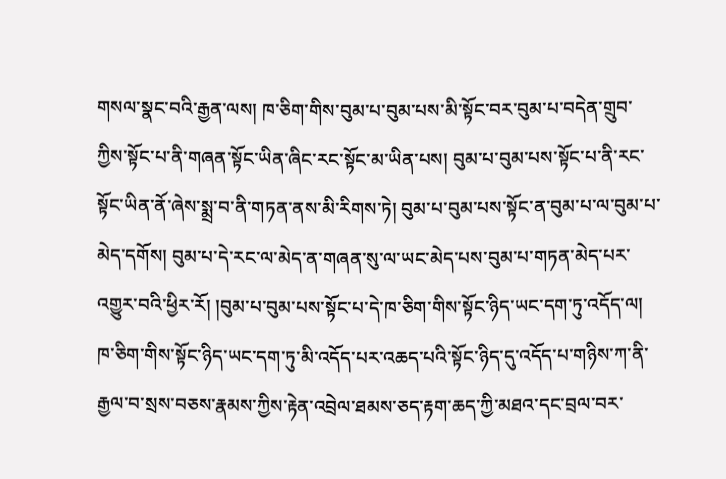གསལ་སྣང་བའི་རྒྱན་ལས། ཁ་ཅིག་གིས་བུམ་པ་བུམ་པས་མི་སྟོང་བར་བུམ་པ་བདེན་གྲུབ་ཀྱིས་སྟོང་པ་ནི་གཞན་སྟོང་ཡིན་ཞིང་རང་སྟོང་མ་ཡིན་པས། བུམ་པ་བུམ་པས་སྟོང་པ་ནི་རང་སྟོང་ཡིན་ནོ་ཞེས་སྨྲ་བ་ནི་གཏན་ནས་མི་རིགས་ཏེ། བུམ་པ་བུམ་པས་སྟོང་ན་བུམ་པ་ལ་བུམ་པ་མེད་དགོས། བུམ་པ་དེ་རང་ལ་མེད་ན་གཞན་སུ་ལ་ཡང་མེད་པས་བུམ་པ་གཏན་མེད་པར་འགྱུར་བའི་ཕྱིར་རོ། །བུམ་པ་བུམ་པས་སྟོང་པ་དེ་ཁ་ཅིག་གིས་སྟོང་ཉིད་ཡང་དག་ཏུ་འདོད་ལ། ཁ་ཅིག་གིས་སྟོང་ཉིད་ཡང་དག་ཏུ་མི་འདོད་པར་འཆད་པའི་སྟོང་ཉིད་དུ་འདོད་པ་གཉིས་ཀ་ནི་རྒྱལ་བ་སྲས་བཅས་རྣམས་ཀྱིས་རྟེན་འབྲེལ་ཐམས་ཅད་རྟག་ཆད་ཀྱི་མཐའ་དང་བྲལ་བར་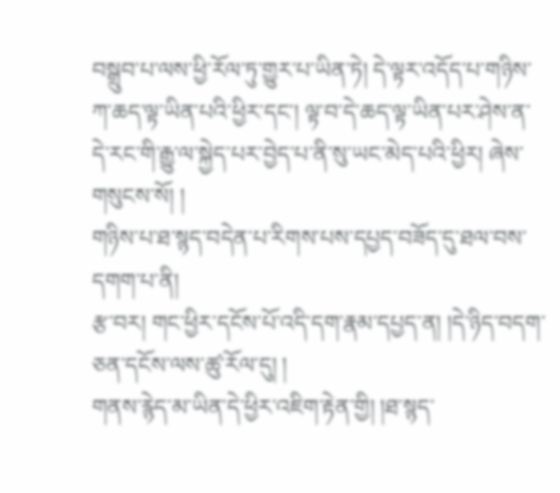བསྒྲུབ་པ་ལས་ཕྱི་རོལ་ཏུ་གྱུར་པ་ཡིན་ཏེ། དེ་ལྟར་འདོད་པ་གཉིས་ཀ་ཆད་ལྟ་ཡིན་པའི་ཕྱིར་དང་། ལྟ་བ་དེ་ཆད་ལྟ་ཡིན་པར་ཤེས་ན་དེ་རང་གི་རྒྱུ་ལ་སྐྱེད་པར་བྱེད་པ་ནི་སུ་ཡང་མེད་པའི་ཕྱིར། ཞེས་གསུངས་སོ། །
གཉིས་པ་ཐ་སྙད་བདེན་པ་རིགས་པས་དཔྱད་བཟོད་དུ་ཐལ་བས་དགག་པ་ནི།
རྩ་བར། གང་ཕྱིར་དངོས་པོ་འདི་དག་རྣམ་དཔྱད་ན། །དེ་ཉིད་བདག་ཅན་དངོས་ལས་ཚུ་རོལ་དུ། །
གནས་རྙེད་མ་ཡིན་དེ་ཕྱིར་འཇིག་རྟེན་གྱི། །ཐ་སྙད་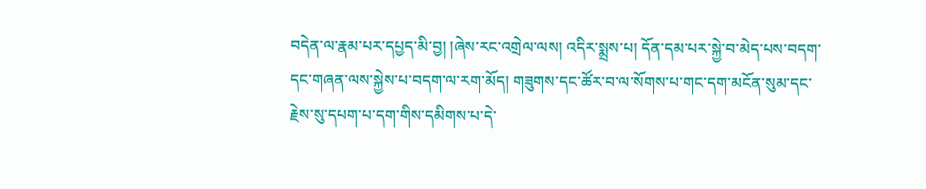བདེན་ལ་རྣམ་པར་དཔྱད་མི་བྱ། །ཞེས་རང་འགྲེལ་ལས། འདིར་སྨྲས་པ། དོན་དམ་པར་སྐྱེ་བ་མེད་པས་བདག་དང་གཞན་ལས་སྐྱེས་པ་བདག་ལ་རག་མོད། གཟུགས་དང་ཚོར་བ་ལ་སོགས་པ་གང་དག་མངོན་སུམ་དང་རྗེས་སུ་དཔག་པ་དག་གིས་དམིགས་པ་དེ་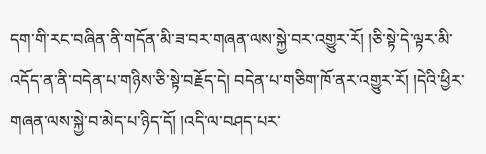དག་གི་རང་བཞིན་ནི་གདོན་མི་ཟ་བར་གཞན་ལས་སྐྱེ་བར་འགྱུར་རོ། །ཅི་སྟེ་དེ་ལྟར་མི་འདོད་ན་ནི་བདེན་པ་གཉིས་ཅི་སྟེ་བརྗོད་དེ། བདེན་པ་གཅིག་ཁོ་ནར་འགྱུར་རོ། །དེའི་ཕྱིར་གཞན་ལས་སྐྱེ་བ་མེད་པ་ཉིད་དོ། །འདི་ལ་བཤད་པར་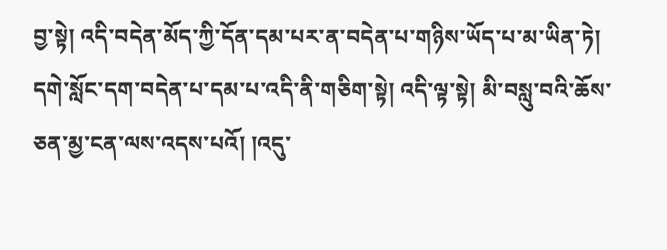བྱ་སྟེ། འདི་བདེན་མོད་ཀྱི་དོན་དམ་པར་ན་བདེན་པ་གཉིས་ཡོད་པ་མ་ཡིན་ཏེ། དགེ་སློང་དག་བདེན་པ་དམ་པ་འདི་ནི་གཅིག་སྟེ། འདི་ལྟ་སྟེ། མི་བསླུ་བའི་ཆོས་ཅན་མྱ་ངན་ལས་འདས་པའོ། །འདུ་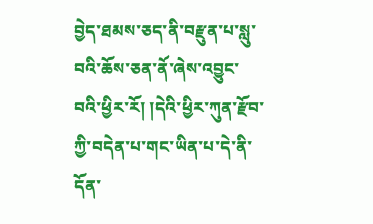བྱེད་ཐམས་ཅད་ནི་བརྫུན་པ་སླུ་བའི་ཆོས་ཅན་ནོ་ཞེས་འབྱུང་བའི་ཕྱིར་རོ། །དེའི་ཕྱིར་ཀུན་རྫོབ་ཀྱི་བདེན་པ་གང་ཡིན་པ་དེ་ནི་དོན་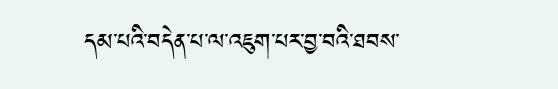དམ་པའི་བདེན་པ་ལ་འཇུག་པར་བྱ་བའི་ཐབས་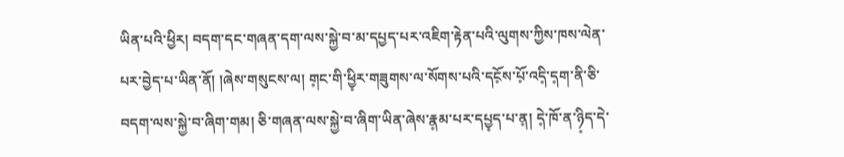ཡིན་པའི་ཕྱིར། བདག་དང་གཞན་དག་ལས་སྐྱེ་བ་མ་དཔྱད་པར་འཇིག་རྟེན་པའི་ལུགས་ཀྱིས་ཁས་ལེན་པར་བྱེད་པ་ཡིན་ནོ། །ཞེས་གསུངས་ལ། ག༷ང་གི་ཕྱི༷ར་གཟུགས་ལ་སོགས་པའི་དངོ༷ས་པོ༷་འདི༷་ད༷ག་ནི་ཅི་བདག་ལས་སྐྱེ་བ་ཞིག་གམ། ཅི་གཞན་ལས་སྐྱེ་བ་ཞིག་ཡིན་ཞེས་རྣ༷མ་པར་དཔྱ༷ད་པ་ན༷། དེ༷་ཁོ་ན་ཉི༷ད་དེ་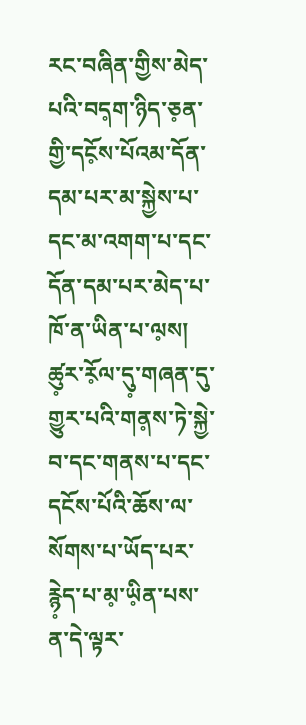རང་བཞིན་གྱིས་མེད་པའི་བད༷ག་ཉིད་ཅ༷ན་གྱི་དངོ༷ས་པོའམ་དོན་དམ་པར་མ་སྐྱེས་པ་དང་མ་འགག་པ་དང་དོན་དམ་པར་མེད་པ་ཁོ་ན་ཡིན་པ་ལ༷ས། ཚུ༷ར་རོ༷ལ་དུ༷་གཞན་དུ་གྱུར་པའི་གན༷ས་ཏེ་སྐྱེ་བ་དང་གནས་པ་དང་དངོས་པོའི་ཆོས་ལ་སོགས་པ་ཡོད་པར་རྙེ༷ད་པ་མ༷་ཡི༷ན་པས་ན་དེ་ལྟར་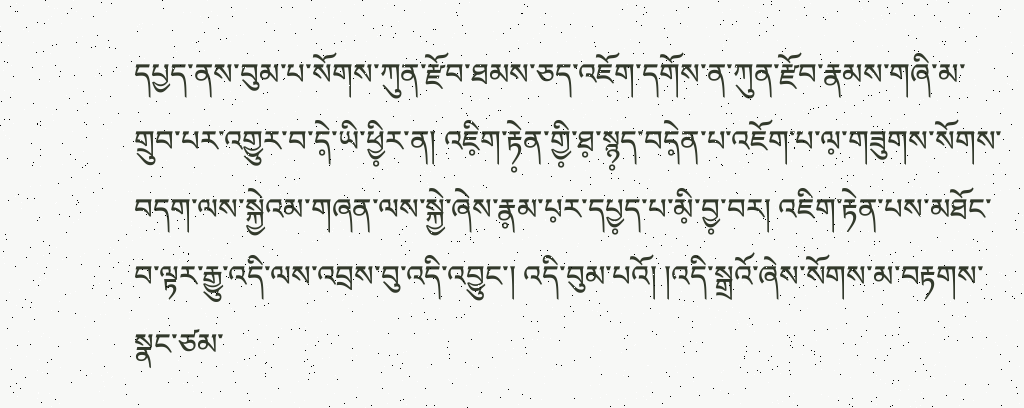དཔྱད་ནས་བུམ་པ་སོགས་ཀུན་རྫོབ་ཐམས་ཅད་འཇོག་དགོས་ན་ཀུན་རྫོབ་རྣམས་གཞི་མ་གྲུབ་པར་འགྱུར་བ་དེ༷་ཡི་ཕྱི༷ར་ན། འཇི༷ག་རྟེ༷ན་གྱི༷་ཐ༷་སྙ༷ད་བདེ༷ན་པ་འཇོག་པ་ལ༷་གཟུགས་སོགས་བདག་ལས་སྐྱེའམ་གཞན་ལས་སྐྱེ་ཞེས་རྣ༷མ་པ༷ར་དཔྱ༷ད་པ་མི༷་བྱ༷་བར། འཇིག་རྟེན་པས་མཐོང་བ་ལྟར་རྒྱུ་འདི་ལས་འབྲས་བུ་འདི་འབྱུང་། འདི་བུམ་པའོ། །འདི་སྒྲའོ་ཞེས་སོགས་མ་བརྟགས་སྣང་ཙམ་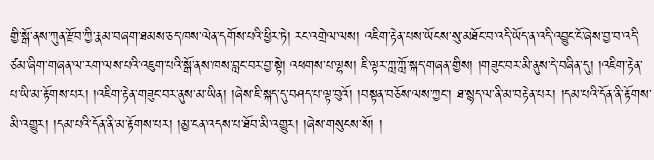གྱི་སྒོ་ནས་ཀུན་རྫོབ་ཀྱི་རྣམ་བཞག་ཐམས་ཅད་ཁས་ལེན་དགོས་པའི་ཕྱིར་ཏེ། རང་འགྲེལ་ལས། འཇིག་རྟེན་པས་ཡོངས་སུ་མཐོང་བ་འདི་ཡོད་ན་འདི་འབྱུང་ངོ་ཞེས་བྱ་བ་འདི་ཙམ་ཞིག་གཞན་ལ་རག་ལས་པའི་འཇུག་པའི་སྒོ་ནས་ཁས་བླང་བར་བྱ་སྟེ། འཕགས་པ་ལྷས། ཇི་ལྟར་ཀླ་ཀློ་སྐད་གཞན་གྱིས། །གཟུང་བར་མི་ནུས་དེ་བཞིན་དུ། །འཇིག་རྟེན་པ་ཡི་མ་རྟོགས་པར། །འཇིག་རྟེན་གཟུང་བར་ནུས་མ་ཡིན། །ཞེས་ཇི་སྐད་དུ་བཤད་པ་ལྟ་བུའོ། །བསྟན་བཅོས་ལས་ཀྱང་། ཐ་སྙད་ལ་ནི་མ་བརྟེན་པར། །དམ་པའི་དོན་ནི་རྟོགས་མི་འགྱུར། །དམ་པའི་དོན་ནི་མ་རྟོགས་པར། །མྱ་ངན་འདས་པ་ཐོབ་མི་འགྱུར། །ཞེས་གསུངས་སོ། །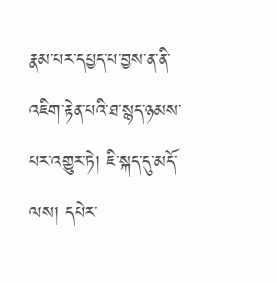རྣམ་པར་དཔྱད་པ་བྱས་ན་ནི་འཇིག་རྟེན་པའི་ཐ་སྙད་ཉམས་པར་འགྱུར་ཏེ། ཇི་སྐད་དུ་མདོ་ལས། དཔེར་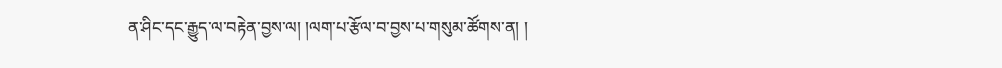ན་ཤིང་དང་རྒྱུད་ལ་བརྟེན་བྱས་ལ། །ལག་པ་རྩོལ་བ་བྱས་པ་གསུམ་ཚོགས་ན། །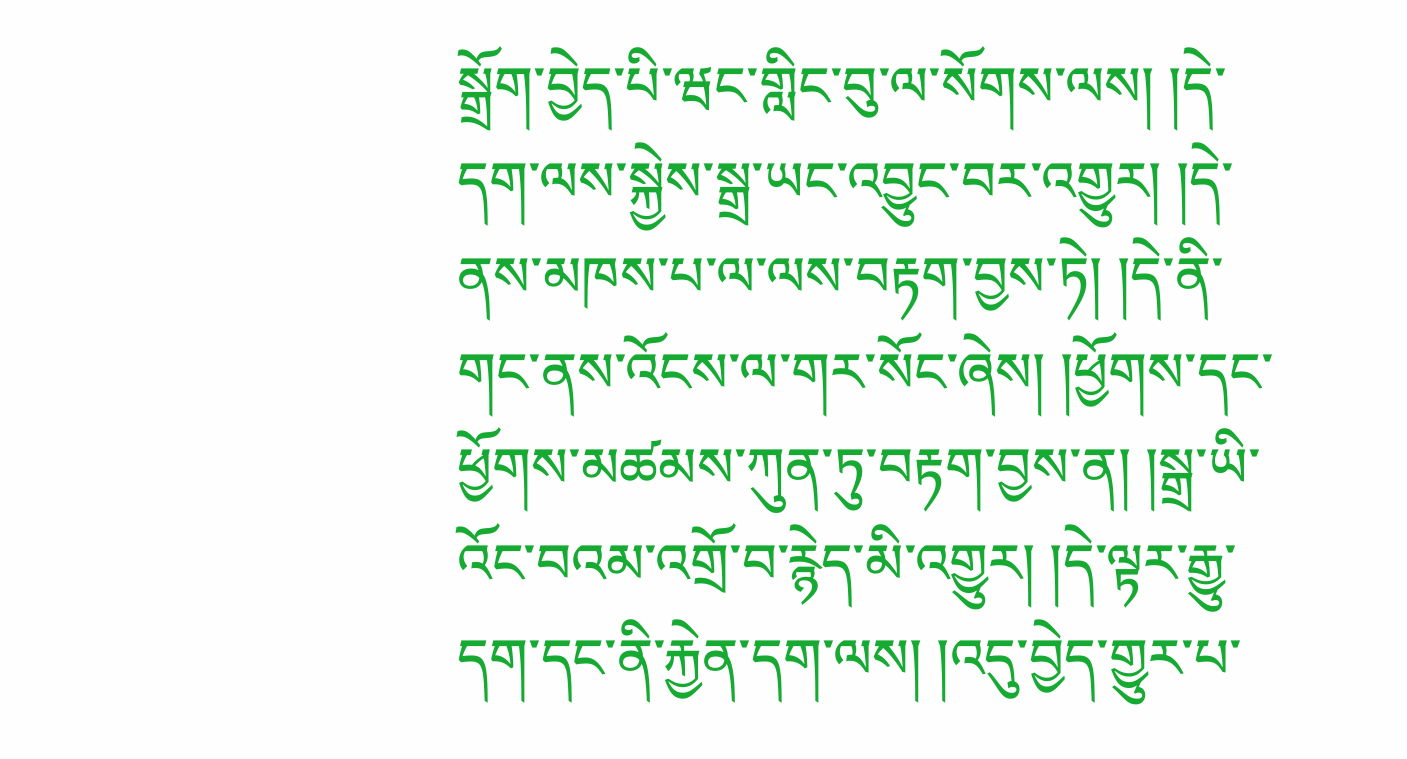སྒྲོག་བྱེད་པི་ཝང་གླིང་བུ་ལ་སོགས་ལས། །དེ་དག་ལས་སྐྱེས་སྒྲ་ཡང་འབྱུང་བར་འགྱུར། །དེ་ནས་མཁས་པ་ལ་ལས་བརྟག་བྱས་ཏེ། །དེ་ནི་གང་ནས་འོངས་ལ་གར་སོང་ཞེས། །ཕྱོགས་དང་ཕྱོགས་མཚམས་ཀུན་ཏུ་བརྟག་བྱས་ན། །སྒྲ་ཡི་འོང་བའམ་འགྲོ་བ་རྙེད་མི་འགྱུར། །དེ་ལྟར་རྒྱུ་དག་དང་ནི་རྐྱེན་དག་ལས། །འདུ་བྱེད་གྱུར་པ་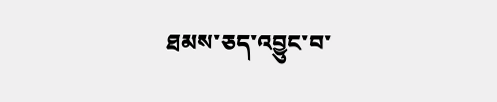ཐམས་ཅད་འབྱུང་བ་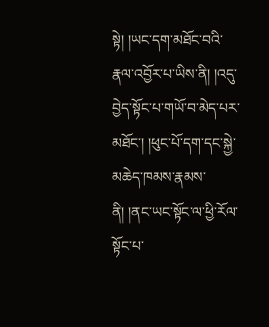སྟེ། །ཡང་དག་མཐོང་བའི་རྣལ་འབྱོར་པ་ཡིས་ནི། །འདུ་བྱེད་སྟོང་པ་གཡོ་བ་མེད་པར་མཐོང་། །ཕུང་པོ་དག་དང་སྐྱེ་མཆེད་ཁམས་རྣམས་ནི། །ནང་ཡང་སྟོང་ལ་ཕྱི་རོལ་སྟོང་པ་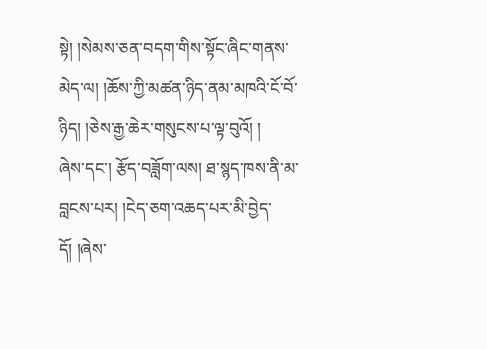སྟེ། །སེམས་ཅན་བདག་གིས་སྟོང་ཞིང་གནས་མེད་ལ། །ཆོས་ཀྱི་མཚན་ཉིད་ནམ་མཁའི་ངོ་བོ་ཉིད། །ཅེས་རྒྱ་ཆེར་གསུངས་པ་ལྟ་བུའོ། །
ཞེས་དང་། རྩོད་བཟློག་ལས། ཐ་སྙད་ཁས་ནི་མ་བླངས་པར། །ངེད་ཅག་འཆད་པར་མི་བྱེད་དོ། །ཞེས་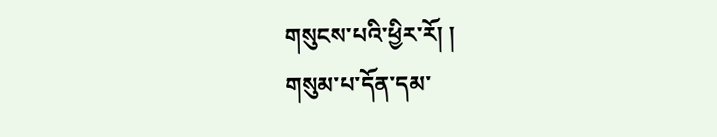གསུངས་པའི་ཕྱིར་རོ། །
གསུམ་པ་དོན་དམ་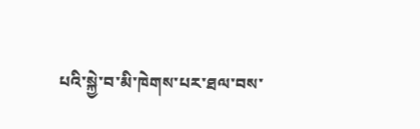པའི་སྐྱེ་བ་མི་ཁེགས་པར་ཐལ་བས་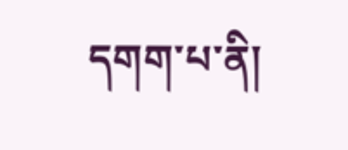དགག་པ་ནི།